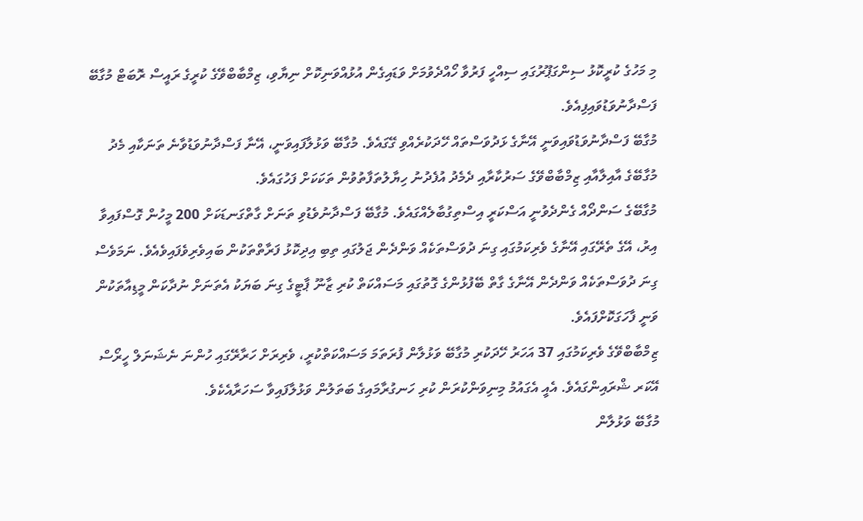މި މަހުގެ ކުރީކޮޅު ސިންގަޕޫރުގައި ސިއްހީ ފަރުވާ ހޯއްދެވުމަށް ވަޑައިގެން އުޅުއްވަނިކޮށް ނިޔާވި، ޒިމްބާބްވޭގެ ކުރީގެ ރައީސް ރޮބަޓް މުގާބޭ ފަސްދާނުވަޑުވައިފިއެވެ.
މުގާބޭ ފަސްދާނުވަޑުވައިވަނީ އޭނާގެ ޅަދުވަސްތައް ހޭދަކުރެއްވި ގޭގައެވެ. މުގާބޭ ވަޅުލާފައިވަނީ، އޭނާ ފަސްދާނުވަޑުވާނެ ތަނަކާއި މެދު މުގާބޭގެ އާއިލާއާއި ޒިމްބާބްވޭގެ ސަރުކާރާއި ދެމެދު އުފެދުނު ހިޔާލުތަފާތުވުން ތަކަކަށް ފަހުގައެވެ.
މުގާބޭގެ ސަންދޯއް ގެންދެވުނީ އަސްކަރީ އިސްތިގުބާލެއްގައެވެ. މުގާބޭ ފަސްދާނުވެޑުވި ތަނަށް ގާތްގަނޑަކަށް 200 މީހުން ގޮސްފައިވާ އިރު، އޭގެ ތެރޭގައި އޭނާގެ ވެރިކަމުގައި ގިނަ ދުވަސްތަކެއް ވަންދެން ޖަލުގައި ތިބި އިދިކޮޅު ފަރާތްތަކުން ބައިވެރިވެފައިވެއެވެ. ނަމަވެސް ގިނަ ދުވަސްތަކެއް ވަންދެން އޭނާގެ ގާތް ބޭފުޅުންގެ ގޮތުގައި މަސައްކަތް ކުރި ޒާނޫ ޕާޓީގެ ގިނަ ބަޔަކު އެތަނަށް ނުދާކަން މީޑިއާތަކުން ވަނީ ފާހަގަކޮށްފައެވެ.
ޒިމްބާބްވޭގެ ވެރިކަމުގައި 37 އަހަރު ހޭދަކުރި މުގާބޭ ވަޅުލާން ފުރަތަމަ މަސައްކަތްކުރީ، ވެރިރަށް ހަރާރޭގައި ހުންނަ ނެޝަނަލް ހީރޯސް އޭކަރ ޝްރައިންގައެވެ. އެއީ އެގައުމު މިނިވަންކުރަން ކުރި ހަނގުރާމައިގެ ބަތަލުން ވަޅުލާފައިވާ ސަހަރާއެކެވެ.
މުގާބޭ ވަޅުލާން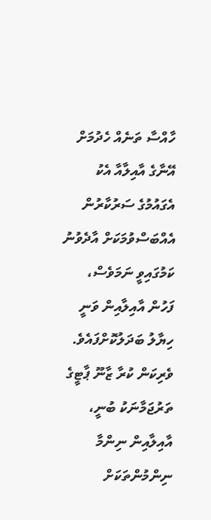ހާއްސާ ތަނެއް ހެދުމަށް އޭނާގެ އާއިލާއާ އެކު އެގައުމުގެ ސަރުކާރުން އެއްބަސްވުމަކަށް އާދެވުނު ކަމުގައިވީ ނަމަވެސް، ފަހުން އާއިލާއިން ވަނީ ހިޔާލު ބަދަލުކޮށްފައެވެ. ވެރިކަން ކުރާ ޒާނޫ ޕާޓީގެ ތަރުޖަމާނަކު ބުނީ، އާއިލާއިން ނިންމާ ނިންމުންތަކަށް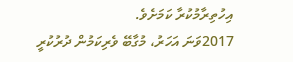އިހުތިރާމުކުރާ ކަމަށެވެ.
2017ވަނަ އަހަރު، މުގާބޭ ވެރިކަމުން ދުރުކުރީ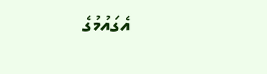އެގައުމުގެ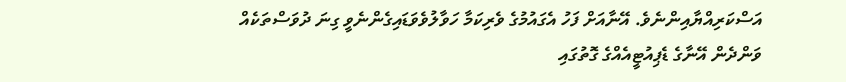އަސްކަރިއްޔާއިންނެވެ. އޭނާއަށް ފަހު އެގައުމުގެ ވެރިކަމާ ހަވާލުވެވަޑައިގެންނެވީ ގިނަ ދުވަސްތަކެއް ވަންދެން އޭނާގެ ޑެޕިއުޓީއެއްގެ ގޮތުގައި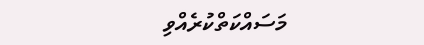މަސައްކަތްކުރެއްވި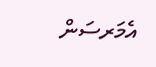އެމަރސަން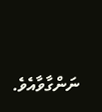ނަންގާވާއެވެ.